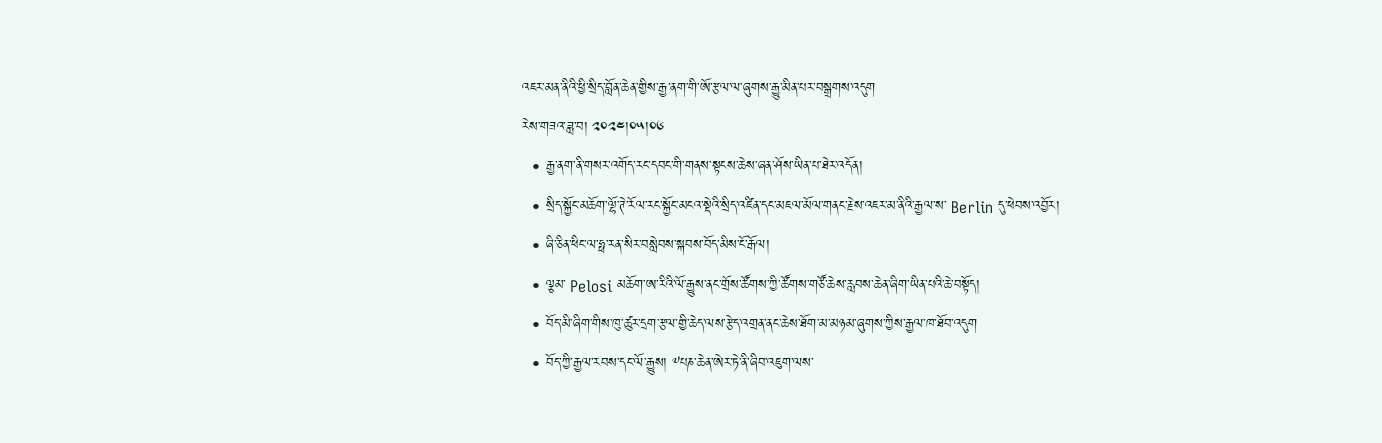འཇར་མན་ནིའི་ཕྱི་སྲིད་བློན་ཆེན་གྱིས་རྒྱ་ནག་གི་ཨོ་རྩལ་ལ་ཞུགས་རྒྱུ་མིན་པར་བསྒྲགས་འདུག
རེས་གཟའ་ཟླ་བ། ༢༠༢༤།༠༥།༠༦
  • རྒྱ་ནག་ནི་གསར་འགོད་རང་དབང་གི་གནས་སྟངས་ཆེས་ཞན་ཤོས་ཡིན་པ་ཐེར་འདོན།
  • སྲིད་སྐྱོང་མཆོག་ལྷོ་ཊེ་རོལ་རང་སྐྱོང་མངའ་སྡེའི་སྲིད་འཛིན་དང་མཇལ་མོལ་གནང་རྗེས་འཇར་མ་ནིའི་རྒྱལ་ས་ Berlin དུ་ཕེབས་འབྱོར།
  • ཞི་ཅིན་ཕིང་ལ་ཧྥ་རན་སིར་བསླེབས་སྐབས་བོད་མིས་ངོ་རྒོལ།
  • ལྕམ་ Pelosi མཆོག་ཨ་རིའི་ལོ་རྒྱུས་ནང་གྲོས་ཚོགས་ཀྱི་ཚོགས་གཙོ་ཆེས་རླབས་ཆེན་ཞིག་ཡིན་པའི་ཆེ་བསྟོད།
  • བོད་མི་ཞིག་གིས་ཁུ་ཚུར་དྲག་རྩལ་གྱི་ཆེད་ལས་རྩེད་འགྲན་ནང་ཆེས་ཐོག་མ་མཉམ་ཞུགས་ཀྱིས་རྒྱལ་ཁ་ཐོབ་འདུག
  • བོད་ཀྱི་རྒྱལ་རབས་དང་ལོ་རྒྱུས། ༸པཎ་ཆེན་ཨེར་ཏེ་ནི་ཞིབ་འཇུག་ལས་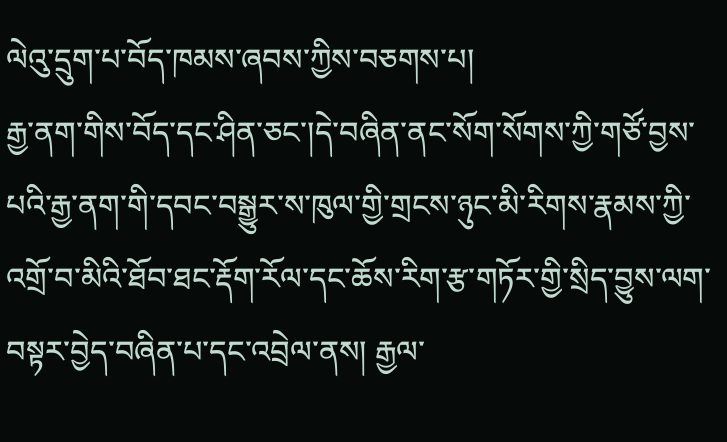ལེའུ་དྲུག་པ་བོད་ཁམས་ཞབས་ཀྱིས་བཅགས་པ།
རྒྱ་ནག་གིས་བོད་དང་ཤིན་ཅང་།དེ་བཞིན་ནང་སོག་སོགས་ཀྱི་གཙོ་བྱས་པའི་རྒྱ་ནག་གི་དབང་བསྒྱུར་ས་ཁུལ་གྱི་གྲངས་ཉུང་མི་རིགས་རྣམས་ཀྱི་འགྲོ་བ་མིའི་ཐོབ་ཐང་རྡོག་རོལ་དང་ཆོས་རིག་རྩ་གཏོར་གྱི་སྲིད་བྱུས་ལག་བསྟར་བྱེད་བཞིན་པ་དང་འབྲེལ་ནས། རྒྱལ་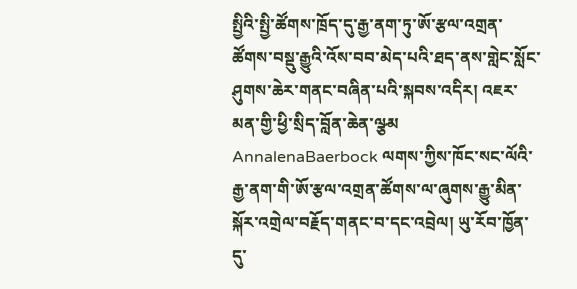སྤྱིའི་སྤྱི་ཚོགས་ཁྲོད་དུ་རྒྱ་ནག་ཏུ་ཨོ་རྩལ་འགྲན་ཚོགས་བསྡུ་རྒྱུའི་འོས་བབ་མེད་པའི་ཐད་ནས་གླེང་སློང་ཤུགས་ཆེར་གནང་བཞིན་པའི་སྐབས་འདིར། འཇར་མན་གྱི་ཕྱི་སྲིད་བློན་ཆེན་ལྩམ AnnalenaBaerbock ལགས་ཀྱིས་ཁོང་སང་ལོའི་རྒྱ་ནག་གི་ཨོ་རྩལ་འགྲན་ཚོགས་ལ་ཞུགས་རྒྱུ་མིན་སྐོར་འགྲེལ་བརྗོད་གནང་བ་དང་འབྲེལ། ཡུ་རོབ་ཁྱོན་དུ་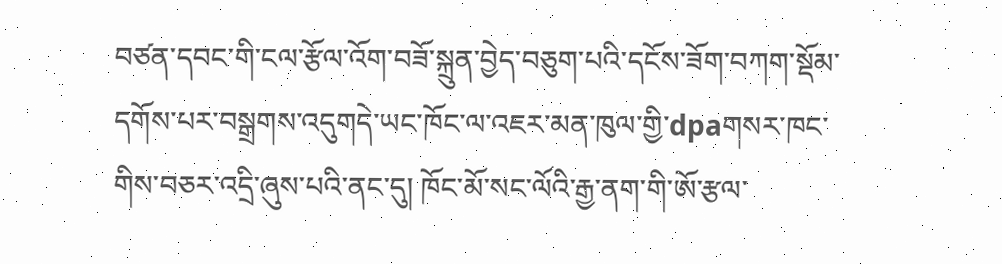བཙན་དབང་གི་ངལ་རྩོལ་འོག་བཟོ་སྐྲུན་བྱེད་བཅུག་པའི་དངོས་ཟོག་བཀག་སྡོམ་དགོས་པར་བསྒྲགས་འདུགདེ་ཡང་ཁོང་ལ་འཇར་མན་ཁུལ་གྱི་dpaགསར་ཁང་གིས་བཅར་འདྲི་ཞུས་པའི་ནང་དུ། ཁོང་མོ་སང་ལོའི་རྒྱ་ནག་གི་ཨོ་རྩལ་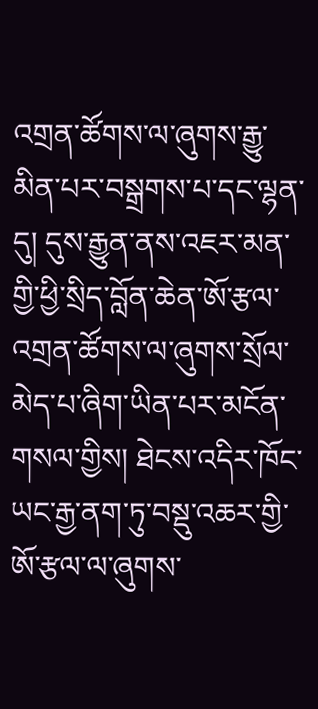འགྲན་ཚོགས་ལ་ཞུགས་རྒྱུ་མིན་པར་བསྒྲགས་པ་དང་ལྷན་དུ། དུས་རྒྱུན་ནས་འཇར་མན་གྱི་ཕྱི་སྲིད་བློན་ཆེན་ཨོ་རྩལ་འགྲན་ཚོགས་ལ་ཞུགས་སྲོལ་མེད་པ་ཞིག་ཡིན་པར་མངོན་གསལ་གྱིས། ཐེངས་འདིར་ཁོང་ཡང་རྒྱ་ནག་ཏུ་བསྡུ་འཆར་གྱི་ཨོ་རྩལ་ལ་ཞུགས་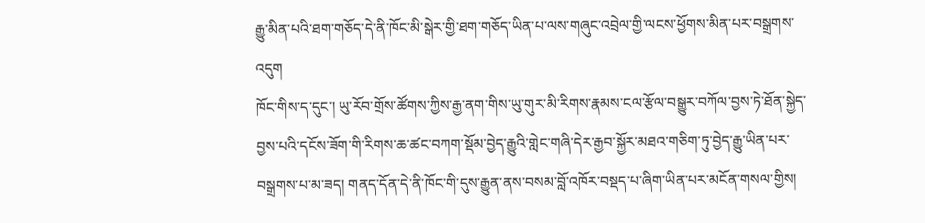རྒྱུ་མིན་པའི་ཐག་གཅོད་དེ་ནི་ཁོང་མི་སྒེར་གྱི་ཐག་གཅོད་ཡིན་པ་ལས་གཞུང་འབྲེལ་གྱི་ལངས་ཕྱོགས་མིན་པར་བསྒྲགས་འདུག
ཁོང་གིས་ད་དུང་། ཡུ་རོབ་གྲོས་ཚོགས་ཀྱིས་རྒྱ་ནག་གིས་ཡུ་གུར་མི་རིགས་རྣམས་ངལ་རྩོལ་བསྒྱུར་བཀོལ་བྱས་ཏེ་ཐོན་སྐྱེད་བྱས་པའི་དངོས་ཟོག་གི་རིགས་ཆ་ཚང་བཀག་སྡོམ་བྱེད་རྒྱུའི་གླེང་གཞི་དེར་རྒྱབ་སྐྱོར་མཐའ་གཅིག་ཏུ་བྱེད་རྒྱུ་ཡིན་པར་བསྒྲགས་པ་མ་ཟད། གནད་དོན་དེ་ནི་ཁོང་གི་དུས་རྒྱུན་ནས་བསམ་བློ་འཁོར་བསྡད་པ་ཞིག་ཡིན་པར་མངོན་གསལ་གྱིས།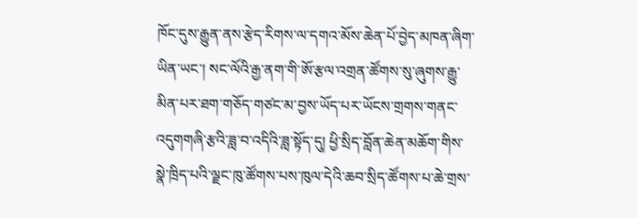ཁོང་དུས་རྒྱུན་ནས་རྩེད་རིགས་ལ་དགའ་མོས་ཆེན་པོ་བྱེད་མཁན་ཞིག་ཡིན་ཡང་། སང་ལོའི་རྒྱ་ནག་གི་ཨོ་རྩལ་འགྲན་ཚོགས་སུ་ཞུགས་རྒྱུ་མིན་པར་ཐག་གཅོད་གཙང་མ་བྱས་ཡོད་པར་ཡོངས་གྲགས་གནང་འདུགགཞི་རྩའི་ཟླ་བ་འདིའི་ཟླ་སྟོད་དུ། ཕྱི་སྲིད་བློན་ཆེན་མཆོག་གིས་སྣེ་ཁྲིད་པའི་ལྗང་ཁུ་ཚོགས་པས་ཁུལ་དེའི་ཆབ་སྲིད་ཚོགས་པ་ཆེ་གྲས་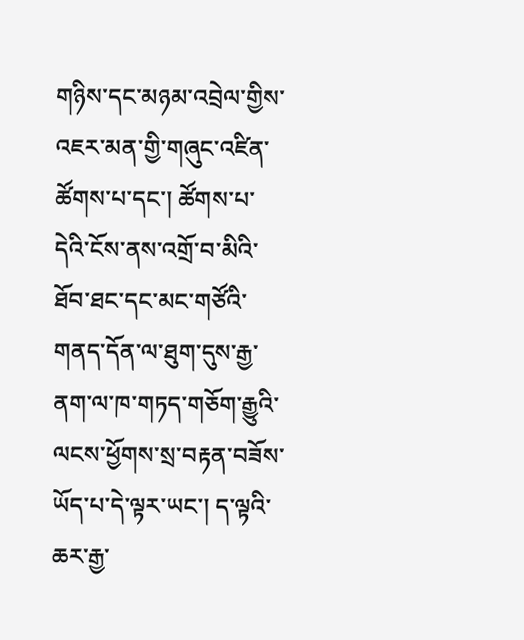གཉིས་དང་མཉམ་འབྲེལ་གྱིས་འཇར་མན་གྱི་གཞུང་འཛིན་ཚོགས་པ་དང་། ཚོགས་པ་དེའི་ངོས་ནས་འགྲོ་བ་མིའི་ཐོབ་ཐང་དང་མང་གཙོའི་གནད་དོན་ལ་ཐུག་དུས་རྒྱ་ནག་ལ་ཁ་གཏད་གཅོག་རྒྱུའི་ལངས་ཕྱོགས་སྲ་བརྟན་བཟོས་ཡོད་པ་དེ་ལྟར་ཡང་། ད་ལྟའི་ཆར་རྒྱ་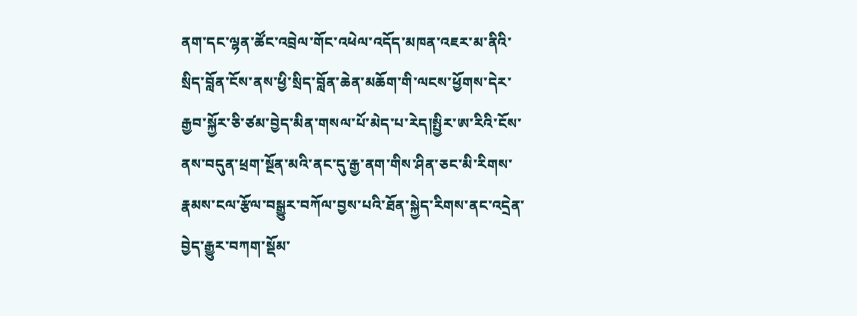ནག་དང་ལྷན་ཚོང་འབྲེལ་གོང་འཕེལ་འདོད་མཁན་འཇར་མ་ནིའི་སྲིད་བློན་ངོས་ནས་ཕྱི་སྲིད་བློན་ཆེན་མཆོག་གི་ལངས་ཕྱོགས་དེར་རྒྱབ་སྐྱོར་ཅི་ཙམ་བྱེད་མིན་གསལ་པོ་མེད་པ་རེད།སྤྱིར་ཨ་རིའི་ངོས་ནས་བདུན་ཕྲག་སྔོན་མའི་ནང་དུ་རྒྱ་ནག་གིས་ཤིན་ཅང་མི་རིགས་རྣམས་ངལ་རྩོལ་བསྒྱུར་བཀོལ་བྱས་པའི་ཐོན་སྐྱེད་རིགས་ནང་འདྲེན་བྱེད་རྒྱུར་བཀག་སྡོམ་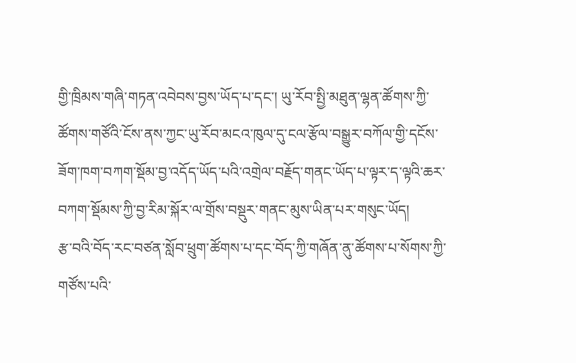གྱི་ཁྲིམས་གཞི་གཏན་འབེབས་བྱས་ཡོད་པ་དང་། ཡུ་རོབ་སྤྱི་མཐུན་ལྷན་ཚོགས་ཀྱི་ཚོགས་གཙོའི་ངོས་ནས་ཀྱང་ཡུ་རོབ་མངའ་ཁུལ་དུ་ངལ་རྩོལ་བསྒྱུར་བཀོལ་གྱི་དངོས་ཟོག་ཁག་བཀག་སྡོམ་བྱ་འདོད་ཡོད་པའི་འགྲེལ་བརྗོད་གནང་ཡོད་པ་ལྟར་ད་ལྟའི་ཆར་བཀག་སྡོམས་ཀྱི་བྱ་རིམ་སྐོར་ལ་གྲོས་བསྡུར་གནང་མུས་ཡིན་པར་གསུང་ཡོད།
རྩ་བའི་བོད་རང་བཙན་སློབ་ཕྲུག་ཚོགས་པ་དང་བོད་ཀྱི་གཞོན་ནུ་ཚོགས་པ་སོགས་ཀྱི་གཙོས་པའི་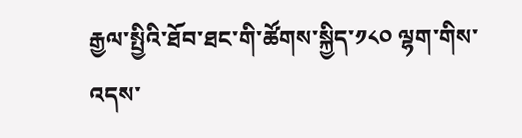རྒྱལ་སྤྱིའི་ཐོབ་ཐང་གི་ཚོགས་སྐྱིད་༡༨༠ ལྷག་གིས་འདས་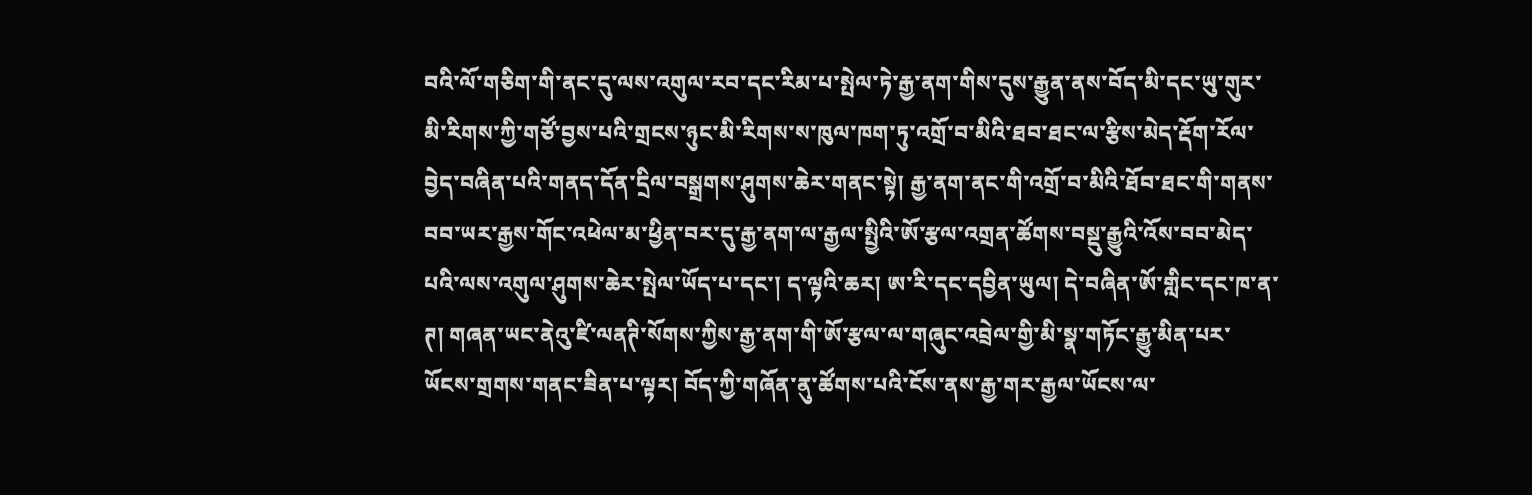བའི་ལོ་གཅིག་གི་ནང་དུ་ལས་འགུལ་རབ་དང་རིམ་པ་སྤེལ་ཏེ་རྒྱ་ནག་གིས་དུས་རྒྱུན་ནས་བོད་མི་དང་ཡུ་གུར་མི་རིགས་ཀྱི་གཙོ་བྱས་པའི་གྲངས་ཉུང་མི་རིགས་ས་ཁུལ་ཁག་ཏུ་འགྲོ་བ་མིའི་ཐབ་ཐང་ལ་རྩིས་མེད་རྡོག་རོལ་བྱེད་བཞིན་པའི་གནད་དོན་དྲིལ་བསྒྲགས་ཤུགས་ཆེར་གནང་སྟེ། རྒྱ་ནག་ནང་གི་འགྲོ་བ་མིའི་ཐོབ་ཐང་གི་གནས་བབ་ཡར་རྒྱས་གོང་འཕེལ་མ་ཕྱིན་བར་དུ་རྒྱ་ནག་ལ་རྒྱལ་སྤྱིའི་ཨོ་རྩལ་འགྲན་ཚོགས་བསྡུ་རྒྱུའི་འོས་བབ་མེད་པའི་ལས་འགུལ་ཤུགས་ཆེར་སྤེལ་ཡོད་པ་དང་། ད་ལྟའི་ཆར། ཨ་རི་དང་དབྱིན་ཡུལ། དེ་བཞིན་ཨོ་གླིང་དང་ཁ་ན་ཊ། གཞན་ཡང་ནེའུ་ཛི་ལནཊི་སོགས་ཀྱིས་རྒྱ་ནག་གི་ཨོ་རྩལ་ལ་གཞུང་འབྲེལ་གྱི་མི་སྣ་གཏོང་རྒྱུ་མིན་པར་ཡོངས་གྲགས་གནང་ཟིན་པ་ལྟར། བོད་ཀྱི་གཞོན་ནུ་ཚོགས་པའི་ངོས་ནས་རྒྱ་གར་རྒྱལ་ཡོངས་ལ་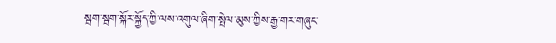སྦག་སྦག་སྐོར་སྐྱོད་ཀྱི་ལས་འགུལ་ཞིག་སྤེལ་མུས་ཀྱིས་རྒྱ་གར་གཞུང་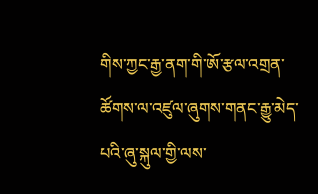གིས་ཀྱང་རྒྱ་ནག་གི་ཨོ་རྩལ་འགྲན་ཚོགས་ལ་འཛུལ་ཞུགས་གནང་རྒྱུ་མེད་པའི་ཞུ་སྐུལ་གྱི་ལས་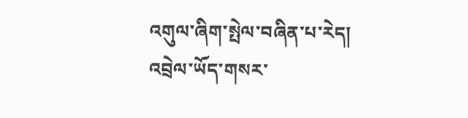འགུལ་ཞིག་སྤེལ་བཞིན་པ་རེད།
འབྲེལ་ཡོད་གསར་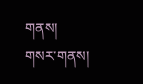གནས།
གསར་གནས།